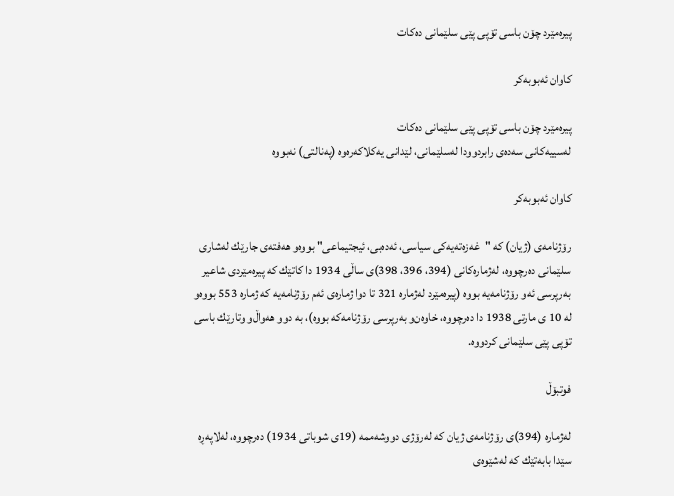پیره‌مێرد چۆن باسی‌ تۆپی‌ پێی‌ سلێمانی‌ ده‌كات

كاوان ئه‌بوبه‌كر

پیره‌مێرد چۆن باسی‌ تۆپی‌ پێی‌ سلێمانی‌ ده‌كات
له‌سییه‌كانی‌ سه‌ده‌ی‌ رابردوودا له‌سلێمانی‌، لێدانی‌ یه‌كلاكه‌ره‌وه‌ (په‌نالتی‌) نه‌بووه‌

كاوان ئه‌بوبه‌كر

رۆژنامه‌ی‌ (ژیان) كه‌ "غه‌زه‌ته‌یه‌كی‌ سیاسی‌، ئه‌ده‌بی‌، ئیجتیماعی‌" بووه‌‌و هه‌فته‌ی‌ جارێك له‌شاری‌ سلێمانی‌ ده‌رچووه‌، له‌ژماره‌كانی‌ (394، 396، 398)ی‌ ساڵی‌ 1934 دا كاتێك كه‌ پیره‌مێردی‌ شاعیر به‌رپرسی‌ ئه‌و رۆژنامه‌یه‌ بووه‌ (پیره‌مێرد له‌ژماره‌ 321 تا دوا ژماره‌ی‌ ئه‌م رۆژنامه‌یه‌ كه‌ ژماره‌ 553 بووه‌‌و له‌ 10 ی‌ مارتی‌ 1938 دا ده‌رچووه‌، خاوه‌ن‌و به‌رپرسی‌ رۆژنامه‌كه‌ بووه‌)، به‌ دوو هه‌واڵ‌و وتارێك باسی‌ تۆپی‌ پێی‌ سلێمانی‌ كردووه‌.

فوتبۆڵ

له‌ژماره‌ (394)ی‌ رۆژنامه‌ی‌ ژیان كه‌ له‌رۆژی‌ دووشه‌ممه‌ (19ی‌ شوباتی‌ 1934) ده‌رچووه‌، له‌لاپه‌ڕه‌ سێدا بابه‌تێك كه‌ له‌شێوه‌ی‌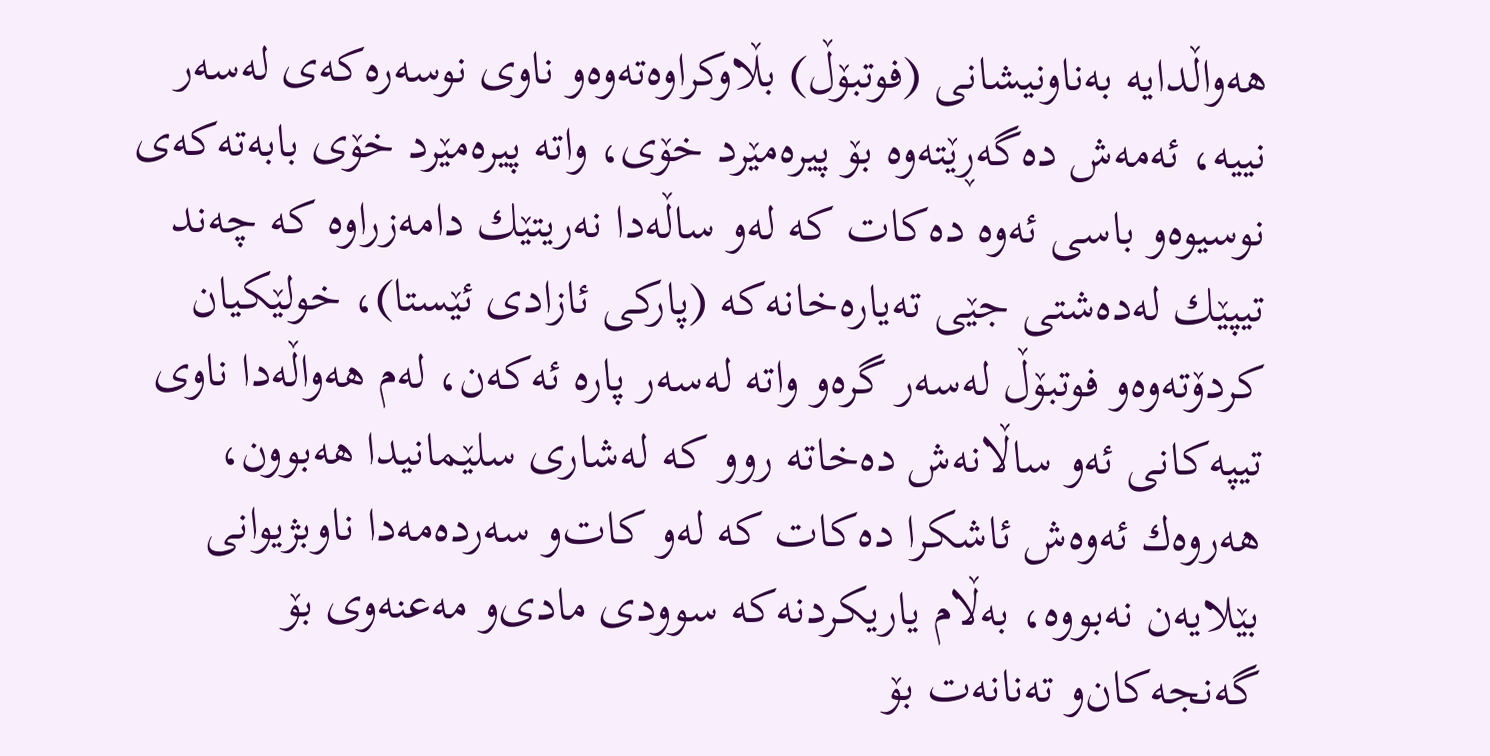هه‌واڵدایه‌ به‌ناونیشانی‌ (فوتبۆڵ) بڵاوكراوه‌ته‌وه‌‌و ناوی‌ نوسه‌ره‌كه‌ی‌ له‌سه‌ر نییه‌، ئه‌مه‌ش ده‌گه‌ڕێته‌وه‌ بۆ پیره‌مێرد خۆی‌، واته‌ پیره‌مێرد خۆی‌ بابه‌ته‌كه‌ی‌ نوسیوه‌‌و باسی‌ ئه‌وه‌ ده‌كات كه‌ له‌و ساڵه‌دا نه‌ریتێك دامه‌زراوه‌ كه‌ چه‌ند تیپێك له‌ده‌شتی‌ جێی‌ ته‌یاره‌خانه‌كه‌ (پاركی‌ ئازادی‌ ئێستا)، خولێكیان كردۆته‌وه‌‌و فوتبۆڵ له‌سه‌ر گره‌و واته‌ له‌سه‌ر پاره‌ ئه‌كه‌ن، له‌م هه‌واڵه‌دا ناوی‌ تیپه‌كانی‌ ئه‌و ساڵانه‌ش ده‌خاته‌ روو كه‌ له‌شاری‌ سلێمانیدا هه‌بوون، هه‌روه‌ك ئه‌وه‌ش ئاشكرا ده‌كات كه‌ له‌و كات‌و سه‌رده‌مه‌دا ناوبژیوانی‌ بێلایه‌ن نه‌بووه‌، به‌ڵام یاریكردنه‌كه‌ سوودی‌ مادی‌‌و مه‌عنه‌وی‌ بۆ گه‌نجه‌كان‌و ته‌نانه‌ت بۆ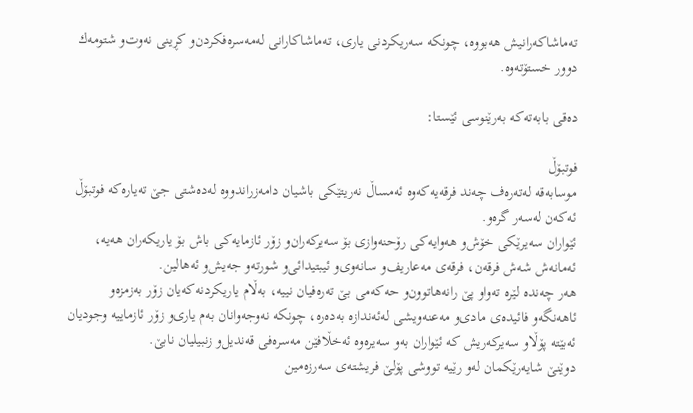ته‌ماشاكه‌رانیش هه‌بووه‌، چونكه‌ سه‌ریكردنی‌ یاری‌، ته‌ماشاكارانی‌ له‌مه‌سره‌فكردن‌و كڕینی‌ نه‌وت‌و شتومه‌ك دوور خستۆته‌وه‌.

ده‌قی‌ بابه‌ته‌كه‌ به‌رێنوسی‌ ئێستا:

فوتبۆڵ
موسابه‌قه‌ له‌ته‌ره‌ف چه‌ند فرقه‌یه‌كه‌وه‌ ئه‌مساڵ نه‌ریتێكی‌ باشیان دامه‌زراندووه‌ له‌ده‌شتی‌ جێ‌ ته‌یاره‌كه‌ فوتبۆڵ ئه‌كه‌ن له‌سه‌ر گره‌و.
ئێواران سه‌یرێكی‌ خۆش‌و هه‌وایه‌كی‌ رۆحنه‌وازی‌ بۆ سه‌یركه‌ران‌و زۆر ئازمایه‌كی‌ باش بۆ یاریكه‌ران هه‌یه‌، ئه‌مانه‌ش شه‌ش فرقه‌ن، فرقه‌ی‌ مه‌عاریف‌و سانه‌وی‌‌و ئیبتیدائی‌‌و شورته‌‌و جه‌یش‌و ئه‌هالین.
هه‌ر چه‌نده‌ لێره‌ ته‌واو پێ‌ رانه‌هاتوون‌و حه‌كه‌می‌ بێ‌ ته‌ره‌فیان نییه‌، به‌ڵام یاریكردنه‌كه‌یان زۆر به‌زمزه‌‌و ئاهه‌نگه‌‌و فائیده‌ی‌ مادی‌‌و مه‌عنه‌ویشی‌ له‌ئه‌ندازه‌ به‌ده‌ره‌، چونكه‌ نه‌وجه‌وانان به‌م یاری‌‌و زۆر ئازماییه‌ وجودیان ئه‌بێته‌ پۆڵا‌و سه‌یركه‌ریش كه‌ ئێواران به‌و سه‌یره‌وه‌ ئه‌خڵافێن مه‌سره‌فی‌ قه‌ندیل‌و زنبیلیان نابێ‌.
دوێنێ‌ شایه‌رێكمان له‌و رێیه‌ تووشی‌ پۆلێ‌ فریشته‌ی‌ سه‌رزه‌مین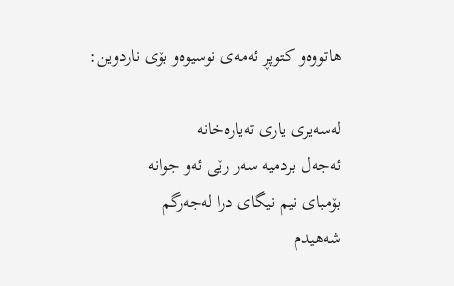هاتووه‌‌و كتوپڕ ئه‌مه‌ی‌ نوسیوه‌‌و بۆی‌ ناردوین:

له‌سه‌یری‌ یاری‌ ته‌یاره‌خانه‌
ئه‌جه‌ل بردمیه‌ سه‌ر رێی‌ ئه‌و جوانه‌
بۆمبای‌ نیم نیگای‌ درا له‌جه‌رگم
شه‌هیدم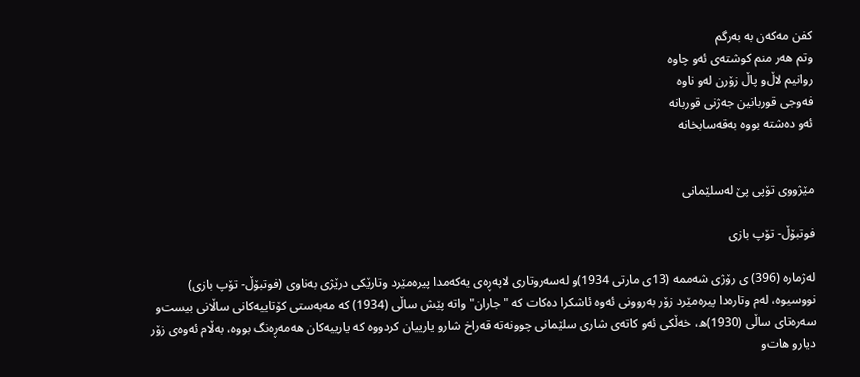كفن مه‌كه‌ن به‌ به‌رگم
وتم هه‌ر منم كوشته‌ی‌ ئه‌و چاوه‌
روانیم لاڵ‌و پاڵ زۆرن له‌و ناوه‌
فه‌وجی‌ قوربانین جه‌ژنی‌ قوربانه‌
ئه‌و ده‌شته‌ بووه‌ به‌قه‌سابخانه‌


مێژووی‌ تۆپی‌ پێ‌ له‌سلێمانی‌

فوتبۆڵ- تۆپ بازی‌

له‌ژماره‌ (396) ی‌ رۆژی‌ شه‌ممه‌ (13ی‌ مارتی‌ 1934)و له‌سه‌روتاری‌ لاپه‌ڕه‌ی‌ یه‌كه‌مدا پیره‌مێرد وتارێكی‌ درێژی‌ به‌ناوی‌ (فوتبۆڵ- تۆپ بازی‌) نووسیوه‌، له‌م وتاره‌دا پیره‌مێرد زۆر به‌روونی‌ ئه‌وه‌ ئاشكرا ده‌كات كه‌ "جاران" واته‌ پێش ساڵی‌ (1934) كه‌ مه‌به‌ستی‌ كۆتاییه‌كانی‌ ساڵانی‌ بیست‌و سه‌ره‌تای‌ ساڵی‌ (1930)ه‌، خه‌ڵكی‌ ئه‌و كاته‌ی‌ شاری‌ سلێمانی‌ چوونه‌ته‌ قه‌راخ شار‌و یارییان كردووه‌ كه‌ یارییه‌كان هه‌مه‌ڕه‌نگ بووه‌، به‌ڵام ئه‌وه‌ی‌ زۆر دیار‌و هات‌و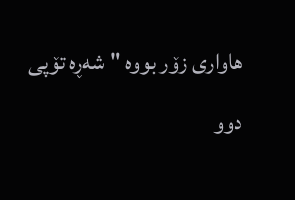هاواری‌ زۆر بووه‌ "شه‌ڕه‌ تۆپی‌ دوو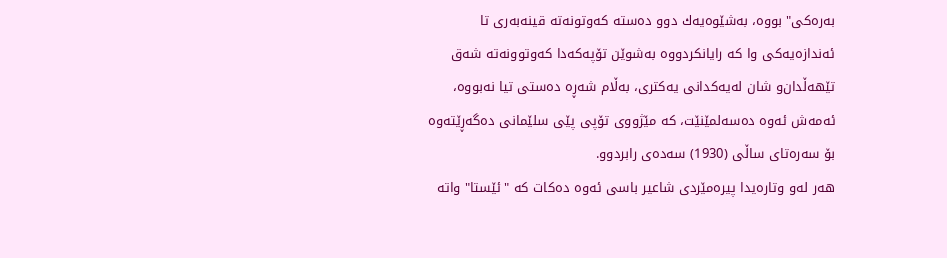به‌ره‌كی‌" بووه‌، به‌شێوه‌یه‌ك دوو ده‌سته‌ كه‌وتونه‌ته‌ قینه‌به‌ری‌ تا ئه‌ندازه‌یه‌كی‌ وا كه‌ رایانكردووه‌ به‌شوێن تۆپه‌كه‌دا كه‌وتوونه‌ته‌ شه‌ق تێهه‌ڵدان‌و شان له‌یه‌كدانی‌ یه‌كتری‌، به‌ڵام شه‌ڕه‌ ده‌ستی‌ تیا نه‌بووه‌، ئه‌مه‌ش ئه‌وه‌ ده‌سه‌لمێنێت، كه‌ مێژووی‌ تۆپی‌ پێی‌ سلێمانی‌ ده‌گه‌ڕێته‌وه‌ بۆ سه‌ره‌تای‌ ساڵی‌ (1930) سه‌ده‌ی‌ رابردوو.
هه‌ر له‌و وتاره‌یدا پیره‌مێردی‌ شاعیر باسی‌ ئه‌وه‌ ده‌كات كه‌ "ئێستا" واته‌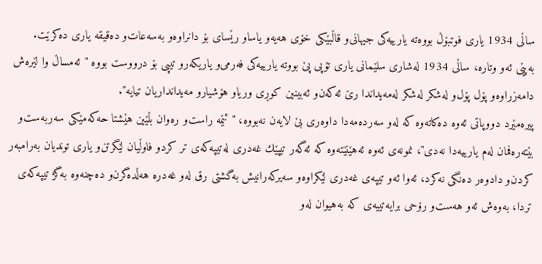ساڵی‌ 1934 یاری‌ فوتبۆڵ بووه‌ته‌ یارییه‌كی‌ جیهانی‌‌و قاڵبێكی‌ خۆی‌ هه‌یه‌‌و یاسا‌و رێسای‌ بۆ دانراوه‌‌و به‌سه‌عات‌و ده‌قیقه‌ یاری‌ ده‌كرێت.
به‌پێی‌ ئه‌و وتاره‌، ساڵی‌ 1934 له‌شاری‌ سلێمانی‌ یاری‌ تۆپی‌ پێ‌ بووته‌ یارییه‌كی‌ فه‌رمی‌‌و یاریكه‌ر‌و تیپی‌ بۆ درووست بووه‌ "ئه‌مساڵ وا لێره‌ش دامه‌زراوه‌‌و پۆل پۆل‌و له‌شكر له‌شكر له‌مه‌یداندا رێ‌ ئه‌كه‌ن‌و ئه‌بینین كوڕی‌ وریا‌و هۆشیار‌و مه‌یدانداریان تیایه‌".
پیره‌مێرد دووپاتی‌ ئه‌وه‌ ده‌كاته‌وه‌ كه‌ له‌و سه‌رده‌مه‌دا داوه‌ری‌ بێ‌ لایه‌ن نه‌بووه‌، "ئێمه‌ راست‌و ره‌وان بڵێین هێشتا حه‌كه‌مێكی‌ سه‌ربه‌ست‌و بێته‌ره‌فمان له‌م یارییه‌دا نه‌دی‌"، نمونه‌ی‌ ئه‌وه‌ ئه‌هێنێته‌وه‌ كه‌ ئه‌گه‌ر تیپێك غه‌دری‌ له‌تیپه‌كه‌ی‌ تر كرد‌و فاوڵیان لێگرتن‌و یاری‌ توندیان به‌رامبه‌ر كردن‌و دادوه‌ر ده‌نگی‌ نه‌كرد، ئه‌وا ئه‌و تیپه‌ی‌ غه‌دری‌ لێكراوه‌‌و سه‌یركه‌رانیش به‌گشتی‌ رق له‌و غه‌دره‌ هه‌ڵده‌گرن‌و ده‌چنه‌وه‌ به‌گژ تیپه‌كه‌ی‌ تردا، به‌وه‌ش ئه‌و هه‌ست‌و رۆحی‌ برایه‌تییه‌ی‌ كه‌ به‌هیوان له‌و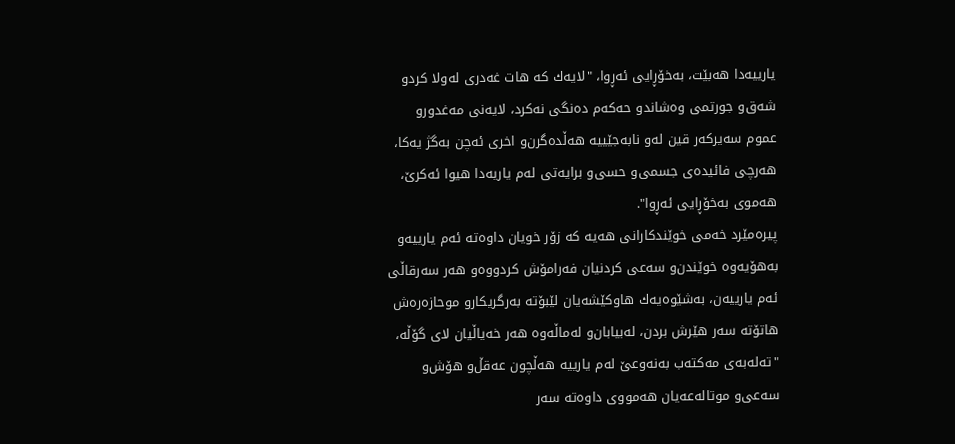یارییه‌دا هه‌بێت، به‌خۆڕایی‌ ئه‌ڕوا، "لایه‌ك كه‌ هات غه‌دری‌ له‌ولا كرد‌و شه‌ق‌و جورتمی‌ وه‌شاند‌و حه‌كه‌م ده‌نگی‌ نه‌كرد، لایه‌نی‌ مه‌غدور‌و عموم سه‌یركه‌ر قین له‌و نابه‌جێییه‌ هه‌ڵده‌گرن‌و اخری‌ ئه‌چن به‌گژ یه‌كا، هه‌رچی‌ فائیده‌ی‌ جسمی‌‌و حسی‌‌و برایه‌تی‌ له‌م یاریه‌دا هیوا ئه‌كرێ‌، هه‌موی‌ به‌خۆڕایی‌ ئه‌ڕوا".
پیره‌مێرد خه‌می‌ خوێندكارانی‌ هه‌یه‌ كه‌ زۆر خویان داوه‌ته‌ ئه‌م یارییه‌‌و به‌هۆیه‌وه‌ خوێندن‌و سه‌عی‌ كردنیان فه‌رامۆش كردووه‌‌و هه‌ر سه‌رقاڵی‌ ئه‌م یارییه‌ن، به‌شێوه‌یه‌ك هاوكێشه‌یان لێبۆته‌ به‌رگریكار‌و موحازه‌ره‌ش هاتۆته‌ سه‌ر هێرش بردن، له‌بیابان‌و له‌ماڵه‌وه‌ هه‌ر خه‌یاڵیان لای‌ گۆڵه‌، "ته‌له‌به‌ی‌ مه‌كته‌ب به‌نه‌وعێ‌ له‌م یارییه‌ هه‌ڵچون عه‌قڵ‌و هۆش‌و سه‌عی‌‌و موتاله‌عه‌یان هه‌مووی‌ داوه‌ته‌ سه‌ر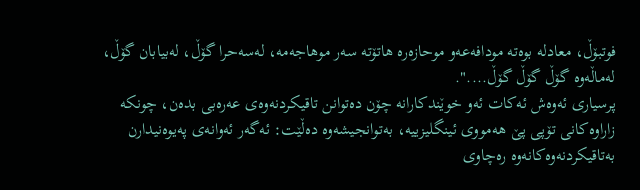فوتبۆڵ، معادله‌ بوه‌ته‌ مودافه‌عه‌‌و موحازه‌ره‌ هاتۆته‌ سه‌ر موهاجه‌مه‌، له‌سه‌حرا گۆڵ، له‌بیابان گۆڵ، له‌ماڵه‌وه‌ گۆڵ گۆڵ گۆڵ....".
پرسیاری‌ ئه‌وه‌ش ئه‌كات ئه‌و خوێندكارانه‌ چۆن ده‌توانن تاقیكردنه‌وه‌ی‌ عه‌ره‌بی‌ بده‌ن، چونكه‌ زاراوه‌كانی‌ تۆپی‌ پێ‌ هه‌مووی‌ ئینگلیزییه‌، به‌توانجیشه‌وه‌ ده‌ڵێت: ئه‌گه‌ر ئه‌وانه‌ی‌ په‌یوه‌نیدارن به‌تاقیكردنه‌وه‌كانه‌وه‌ ره‌چاوی‌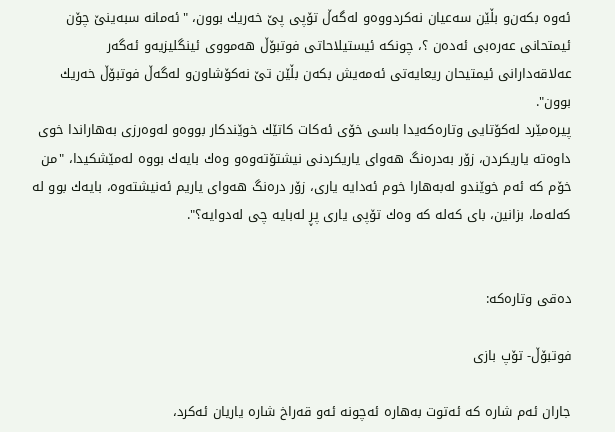ئه‌وه‌ بكه‌ن‌و بڵێن سه‌عیان نه‌كردووه‌‌و له‌گه‌ڵ تۆپی‌ پێ‌ خه‌ریك بوون، "ئه‌مانه‌ سبه‌ینێ‌ چۆن ئیمتحانی‌ عه‌ره‌بی‌ ئه‌ده‌ن ؟، چونكه‌ ئیستیلاحاتی‌ فوتبۆڵ هه‌مووی‌ ئینگلیزیه‌‌و ئه‌گه‌ر عه‌لاقه‌دارانی‌ ئیمتیحان ریعایه‌تی‌ ئه‌مه‌یش بكه‌ن بڵێن تێ‌ نه‌كۆشاون‌و له‌گه‌ڵ فوتبۆڵ خه‌ریك بوون".
پیره‌مێرد له‌كۆتایی‌ وتاره‌كه‌یدا باسی‌ خۆی‌ ئه‌كات كاتێك خوێندكار بووه‌‌و له‌وه‌رزی‌ به‌هاراندا خوی‌ داوه‌ته‌ یاریكردن، زۆر به‌دره‌نگ هه‌وای‌ یاریكردنی‌ نیشتۆته‌وه‌‌و وه‌ك بایه‌ك بووه‌ له‌مێشكیدا، "من خۆم كه‌ ئه‌م خوێند‌و له‌به‌هارا خوم ئه‌دایه‌ یاری‌، زۆر دره‌نگ هه‌وای‌ یاریم ئه‌نیشته‌وه‌، بایه‌ك بوو له‌ كه‌له‌ما، بزانین، بای‌ كه‌له‌ كه‌ وه‌ك تۆپی‌ یاری‌ پڕ له‌بایه‌ چی‌ له‌دوایه‌؟".


ده‌قی‌ وتاره‌كه‌:

فوتبۆڵ- تۆپ بازی‌

جاران ئه‌م شاره‌ كه‌ ئه‌توت به‌هاره‌ ئه‌چونه‌ ئه‌و قه‌راخ شاره‌ یاریان ئه‌كرد،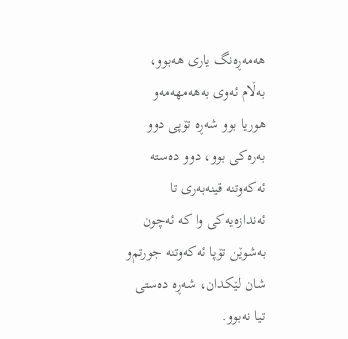هه‌مه‌ڕه‌نگ یاری‌ هه‌بوو، به‌ڵام ئه‌وی‌ به‌هه‌مهه‌مه‌‌و هوریا بوو شه‌ڕه‌ تۆپی‌ دوو به‌ره‌كی‌ بوو، دوو ده‌سته‌ ئه‌كه‌وتنه‌ قینه‌به‌ری‌ تا ئه‌ندازه‌یه‌كی‌ وا كه‌ ئه‌چون به‌شوێن تۆپا ئه‌كه‌وتنه‌ جورتم‌و شان لێكدان، شه‌ڕه‌ ده‌ستی‌ تیا نه‌بوو.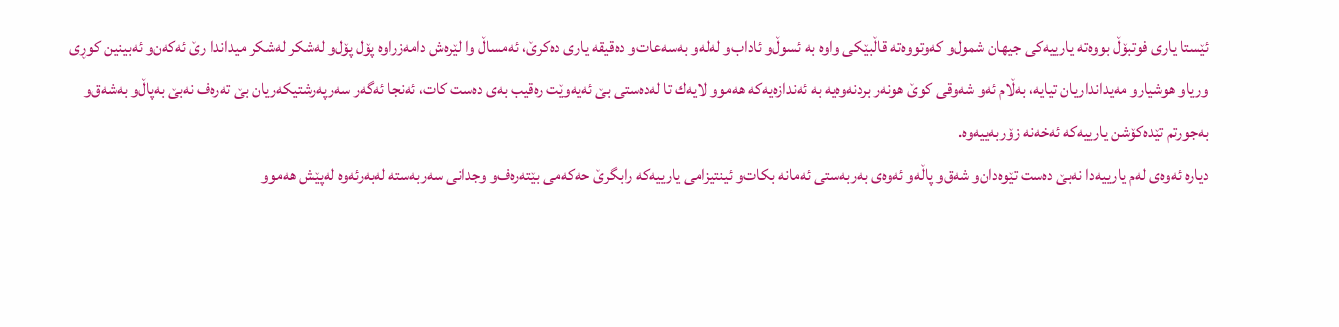ئێستا یاری‌ فوتبۆڵ بووه‌ته‌ یارییه‌كی‌ جیهان شمول‌و كه‌وتووه‌ته‌ قاڵبێكی‌ واوه‌ به‌ ئسوڵ‌و ئاداب‌و له‌له‌‌و به‌سه‌عات‌و ده‌قیقه‌ یاری‌ ده‌كرێ‌، ئه‌مساڵ وا لێره‌ش دامه‌زراوه‌ پۆل پۆل‌و له‌شكر له‌شكر میداندا رێ‌ ئه‌كه‌ن‌و ئه‌بینین كوڕی‌ وریا‌و هوشیار‌و مه‌یدانداریان تیایه‌، به‌ڵام ئه‌و شه‌وقی‌ كوێ‌ هونه‌ر بردنه‌وه‌یه‌ به‌ ئه‌ندازه‌یه‌كه‌ هه‌موو لایه‌ك تا له‌ده‌ستی‌ بێ‌ ئه‌یه‌وێت ره‌قیب به‌ی‌ ده‌ست كات، ئه‌نجا ئه‌گه‌ر سه‌رپه‌رشتیكه‌ریان بێ‌ ته‌ره‌ف نه‌بێ‌ به‌پاڵ‌و به‌شه‌ق‌و به‌جورتم تێده‌كۆشن یارییه‌كه‌ ئه‌خه‌نه‌ زۆربه‌ییه‌وه‌.
دیاره‌ ئه‌وه‌ی‌ له‌م یارییه‌دا نه‌بێ‌ ده‌ست تێوه‌دان‌و شه‌ق‌و پاڵه‌‌و ئه‌وه‌ی‌ به‌ربه‌ستی‌ ئه‌مانه‌ بكات‌و ئینتیزامی‌ یارییه‌كه‌ رابگرێ‌ حه‌كه‌می‌ بێته‌ره‌ف‌و وجدانی‌ سه‌ربه‌سته‌ له‌به‌رئه‌وه‌ له‌پێش هه‌موو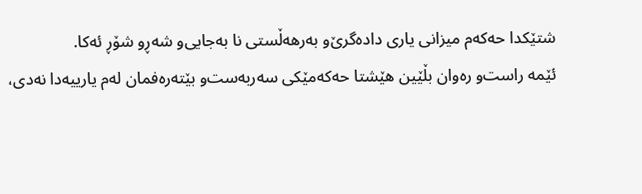شتێكدا حه‌كه‌م میزانی‌ یاری‌ داده‌گرێ‌‌و به‌رهه‌ڵستی‌ نا به‌جایی‌‌و شه‌ڕ‌و شۆڕ ئه‌كا.
ئێمه‌ راست‌و ره‌وان بڵێین هێشتا حه‌كه‌مێكی‌ سه‌ربه‌ست‌و بێته‌ره‌فمان له‌م یارییه‌دا نه‌دی‌،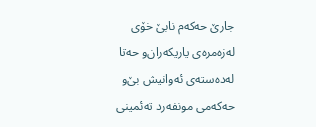جارێ‌ حه‌كه‌م نابێ‌ خۆی‌ له‌زه‌مره‌ی‌ یاریكه‌ران‌و حه‌تا له‌ده‌سته‌ی‌ ئه‌وانیش بێ‌‌و حه‌كه‌می‌ مونفه‌رد ته‌ئمینی‌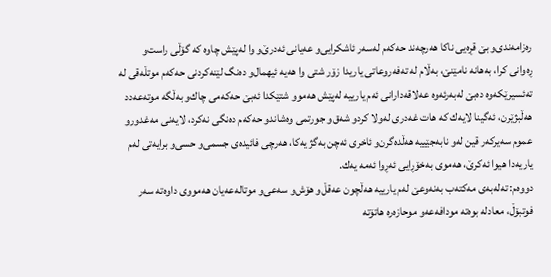ره‌زامه‌ندی‌‌و بێ‌ قڕه‌یی‌ ناكا هه‌رچه‌ند حه‌كه‌م له‌سه‌ر ئاشكرایی‌‌و عه‌یانی‌ ئه‌درێ‌‌و وا له‌پێش چاوه‌ كه‌ گۆڵی‌ راست‌و ڕه‌وانی‌ كرا، به‌هانه‌ نامێنێ‌، به‌ڵام له‌ ته‌فه‌روعاتی‌ یاریدا زۆر شتی‌ وا هه‌یه‌ ئیهمال‌و ده‌نگ لێنه‌كردنی‌ حه‌كه‌م موتڵه‌قی‌ له‌ ته‌ئسیرێكه‌وه‌ ده‌بێ‌ له‌به‌رئه‌وه‌ عه‌لاقه‌دارانی‌ ئه‌م یارییه‌ له‌پێش هه‌موو شتێكدا ئه‌بێ‌ حه‌كه‌می‌ چاك‌و به‌ڵگه‌ موته‌عه‌دد هه‌ڵبژێرن، ئه‌گینا لایه‌ك كه‌ هات غه‌دری‌ له‌ولا كرد‌و شه‌ق‌و جورتمی‌ وه‌شاند‌و حه‌كه‌م ده‌نگی‌ نه‌كرد، لایه‌نی‌ مه‌غدور‌و عموم سه‌یركه‌ر قین له‌و نابه‌جێییه‌ هه‌ڵده‌گرن‌و ئاخری‌ ئه‌چن به‌گژ یه‌كا، هه‌رچی‌ فائیده‌ی‌ جسمی‌‌و حسی‌‌و برایه‌تی‌ له‌م یاریه‌دا هیوا ئه‌كرێ‌، هه‌موی‌ به‌خۆڕایی‌ ئه‌ڕوا ئه‌مه‌ یه‌ك.
دووه‌م: ته‌له‌به‌ی‌ مه‌كته‌ب به‌نه‌وعێ‌ له‌م یارییه‌ هه‌ڵچون عه‌قڵ‌و هۆش‌و سه‌عی‌‌و موتاله‌عه‌یان هه‌مووی‌ داوه‌ته‌ سه‌ر فوتبۆڵ، معادله‌ بوه‌ته‌ مودافه‌عه‌‌و موحازه‌ره‌ هاتۆته‌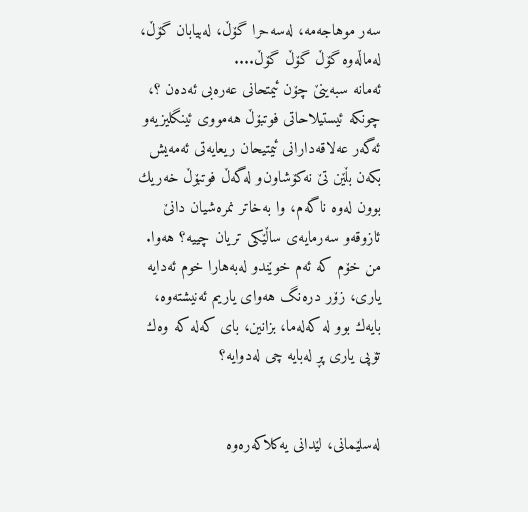سه‌ر موهاجه‌مه‌، له‌سه‌حرا گۆڵ، له‌بیابان گۆڵ، له‌ماڵه‌وه‌ گۆڵ گۆڵ گۆڵ....
ئه‌مانه‌ سبه‌ینێ‌ چۆن ئیمتحانی‌ عه‌ره‌بی‌ ئه‌ده‌ن ؟، چونكه‌ ئیستیلاحاتی‌ فوتبۆڵ هه‌مووی‌ ئینگلیزیه‌‌و ئه‌گه‌ر عه‌لاقه‌دارانی‌ ئیمتیحان ریعایه‌تی‌ ئه‌مه‌یش بكه‌ن بڵێن تێ‌ نه‌كۆشاون‌و له‌گه‌ڵ فوتبۆڵ خه‌ریك بوون له‌وه‌ ناگه‌م، وا به‌خاتر نمره‌شیان دانێ‌ ئازوقه‌‌و سه‌رمایه‌ی‌ ساڵێكی‌ تریان چییه‌؟ هه‌وا.
من خۆم كه‌ ئه‌م خوێند‌و له‌به‌هارا خوم ئه‌دایه‌ یاری‌، زۆر دره‌نگ هه‌وای‌ یاریم ئه‌نیشته‌وه‌، بایه‌ك بوو له‌ كه‌له‌ما، بزانین، بای‌ كه‌له‌ كه‌ وه‌ك تۆپی‌ یاری‌ پڕ له‌بایه‌ چی‌ له‌دوایه‌؟


له‌سلێمانی‌، لێدانی‌ یه‌كلاكه‌ره‌وه‌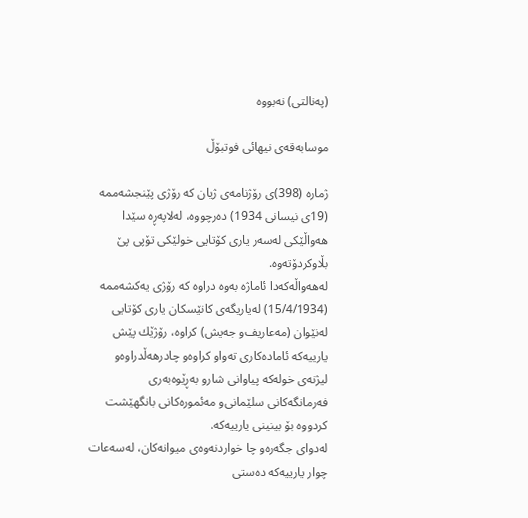(په‌نالتی‌) نه‌بووه‌

موسابه‌قه‌ی‌ نیهائی‌ فوتبۆڵ

ژماره‌ (398)ی‌ رۆژنامه‌ی‌ ژیان كه‌ رۆژی‌ پێنجشه‌ممه‌ (19ی‌ نیسانی‌ 1934) ده‌رچووه‌، له‌لاپه‌ڕه‌ سێدا هه‌واڵێكی‌ له‌سه‌ر یاری‌ كۆتایی‌ خولێكی‌ تۆپی‌ پێ‌ بڵاوكردۆته‌وه‌.
له‌هه‌واڵه‌كه‌دا ئاماژه‌ به‌وه‌ دراوه‌ كه‌ رۆژی‌ یه‌كشه‌ممه‌ (15/4/1934) له‌یاریگه‌ی‌ كانێسكان یاری‌ كۆتایی‌ له‌نێوان (مه‌عاریف‌و جه‌یش) كراوه‌، رۆژێك پێش یارییه‌كه‌ ئاماده‌كاری‌ ته‌واو كراوه‌‌و چادرهه‌ڵدراوه‌‌و لیژنه‌ی‌ خوله‌كه‌ پیاوانی‌ شار‌و به‌ڕێوه‌به‌ری‌ فه‌رمانگه‌كانی‌ سلێمانی‌‌و مه‌ئموره‌كانی‌ بانگهێشت كردووه‌ بۆ بینینی‌ یارییه‌كه‌.
له‌دوای‌ جگه‌ره‌‌و چا خواردنه‌وه‌ی‌ میوانه‌كان، له‌سه‌عات چوار یارییه‌كه‌ ده‌ستی‌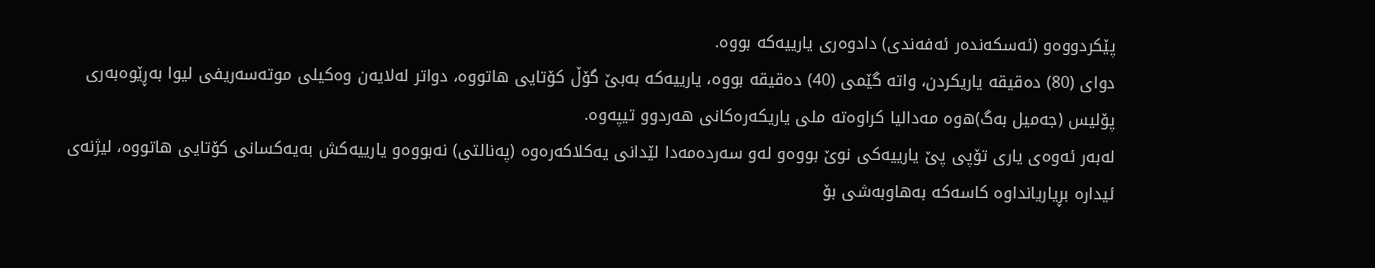پێكردووه‌‌و (ئه‌سكه‌نده‌ر ئه‌فه‌ندی‌) دادوه‌ری‌ یارییه‌كه‌ بووه‌.
دوای‌ (80) ده‌قیقه‌ یاریكردن، واته‌ گێمی‌ (40) ده‌قیقه‌ بووه‌، یارییه‌كه‌ به‌بێ‌ گۆڵ كۆتایی‌ هاتووه‌، دواتر له‌لایه‌ن وه‌كیلی‌ موته‌سه‌ریفی‌ لیوا به‌ڕێوه‌به‌ری‌ پۆلیس (جه‌میل به‌گ)ه‌وه‌ مه‌دالیا كراوه‌ته‌ ملی‌ یاریكه‌ره‌كانی‌ هه‌ردوو تیپه‌وه‌.
له‌به‌ر ئه‌وه‌ی‌ یاری‌ تۆپی‌ پێ‌ یارییه‌كی‌ نوێ‌ بووه‌‌و له‌و سه‌رده‌مه‌دا لێدانی‌ یه‌كلاكه‌ره‌وه‌ (په‌نالتی‌) نه‌بووه‌‌و یارییه‌كش به‌یه‌كسانی‌ كۆتایی‌ هاتووه‌، لیژنه‌ی‌ ئیداره‌ بڕیاریانداوه‌ كاسه‌كه‌ به‌هاوبه‌شی‌ بۆ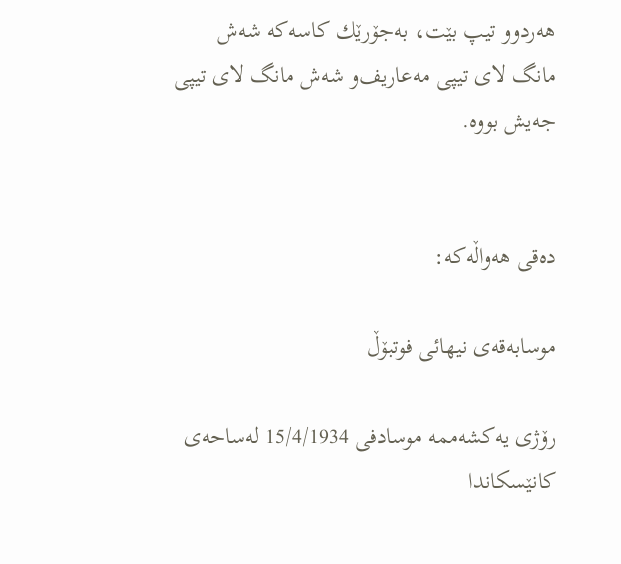هه‌ردوو تیپ بێت، به‌جۆرێك كاسه‌كه‌ شه‌ش مانگ لای‌ تیپی‌ مه‌عاریف‌و شه‌ش مانگ لای‌ تیپی‌ جه‌یش بووه‌.


ده‌قی‌ هه‌واڵه‌كه‌:

موسابه‌قه‌ی‌ نیهائی‌ فوتبۆڵ

رۆژی‌ یه‌كشه‌ممه‌ موسادفی‌ 15/4/1934 له‌ساحه‌ی‌ كانێسكاندا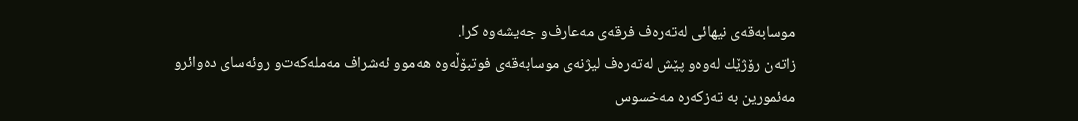موسابه‌قه‌ی‌ نیهائی‌ له‌ته‌ره‌ف فرقه‌ی‌ مه‌عارف‌و جه‌یشه‌وه‌ كرا.
زاته‌ن رۆژێك له‌وه‌و پێش له‌ته‌ره‌ف لیژنه‌ی‌ موسابه‌قه‌ی‌ فوتبۆڵه‌وه‌ هه‌موو ئه‌شراف مه‌مله‌كه‌ت‌و روئه‌سای‌ ده‌وائر‌و مه‌ئمورین به‌ ته‌زكه‌ره‌ مه‌خسوس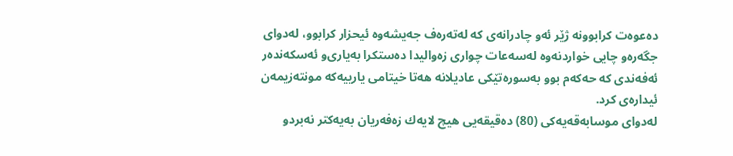ده‌عوه‌ت كرابوونه‌ ژێر ئه‌و چادرانه‌ی‌ كه‌ له‌ته‌ره‌ف جه‌یشه‌وه‌ ئیحزار كرابوو، له‌دوای‌ جگه‌ره‌‌و چایی‌ خواردنه‌وه‌ له‌سه‌عات چواری‌ زه‌والیدا ده‌ستكرا به‌یاری‌‌و ئه‌سكه‌نده‌ر ئه‌فه‌ندی‌ كه‌ حه‌كه‌م بوو به‌سوره‌تێكی‌ عادیلانه‌ هه‌تا خیتامی‌ یارییه‌كه‌ مونته‌زیمه‌ن ئیداره‌ی‌ كرد.
له‌دوای‌ موسابه‌قه‌یه‌كی‌ (80) ده‌قیقه‌یی‌ هیچ لایه‌ك زه‌فه‌ریان به‌یه‌كتر نه‌برد‌و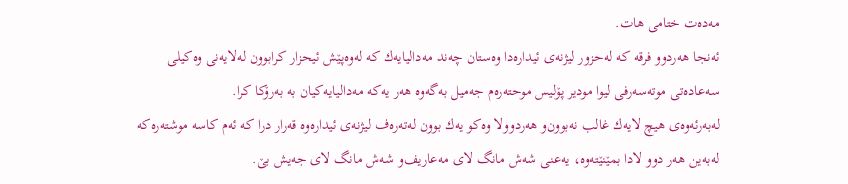مه‌ده‌ت ختامی‌ هات.
ئه‌نجا هه‌ردوو فرقه‌ كه‌ له‌حزور لیژنه‌ی‌ ئیداره‌دا وه‌ستان چه‌ند مه‌دالیایه‌ك كه‌ له‌وه‌پێش ئیحزار كرابوون له‌لایه‌نی‌ وه‌كیلی‌ سه‌عاده‌تی‌ موته‌سه‌رفی‌ لیوا مودیر پۆلیس موحته‌ره‌م جه‌میل به‌گه‌وه‌ هه‌ر یه‌كه‌ مه‌دالیایه‌كیان به‌ به‌رۆكا كرا.
له‌به‌رئه‌وه‌ی‌ هیچ لایه‌ك غالب نه‌بوون‌و هه‌ردوولا وه‌كو یه‌ك بوون له‌ته‌ره‌ف لیژنه‌ی‌ ئیداره‌وه‌ قه‌رار درا كه‌ ئه‌م كاسه‌ موشته‌ره‌كه‌ له‌به‌ین هه‌ر دوو لادا بمێنێته‌وه‌، یه‌عنی‌ شه‌ش مانگ لای‌ مه‌عاریف‌و شه‌ش مانگ لای‌ جه‌یش بێ‌.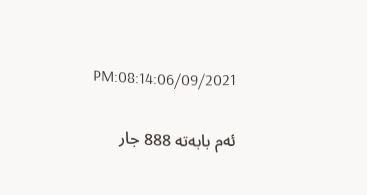PM:08:14:06/09/2021

ئه‌م بابه‌ته 888 جار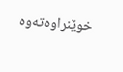خوێنراوه‌ته‌وه‌‌